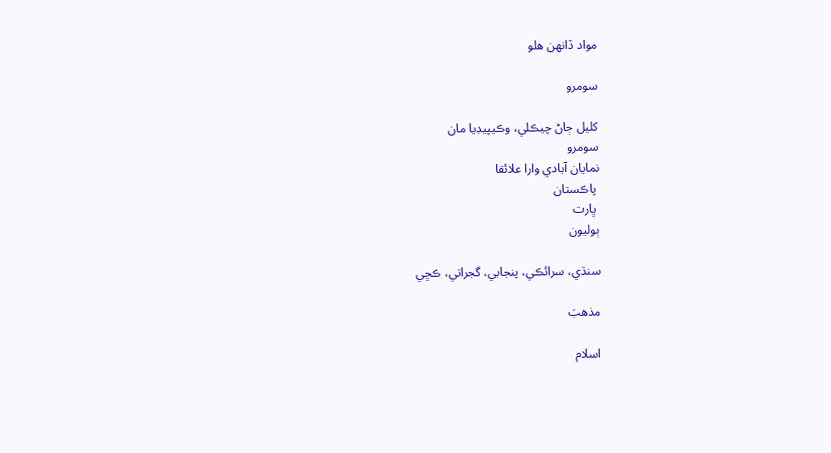مواد ڏانھن هلو

سومرو

کليل ڄاڻ چيڪلي، وڪيپيڊيا مان
سومرو
نمايان آبادي وارا علائقا
 پاڪستان
 ڀارت
ٻوليون

سنڌي، سرائڪي، پنجابي، گجراتي، ڪڇي

مذھبَ

اسلام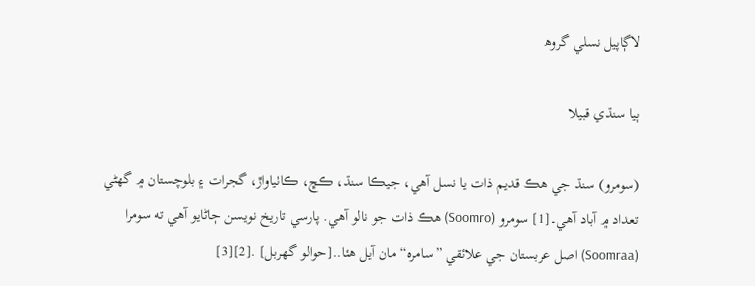لاڳاپيل نسلي گروھ

ٻيا سنڌي قبيلا

(سومرو) سنڌ جي هڪ قديم ذات يا نسل آهي، جيڪا سنڌ، ڪڇ، ڪاٺياواڙ، گجرات ۽ بلوچستان ۾ گهڻي تعداد ۾ آباد آهي۔[1] سومرو (Soomro) هڪ ذات جو نالو آهي. پارسي تاريخ نويسن ڄاڻايو آهي ته سومرا (Soomraa) اصل عربستان جي علائقي ”سامره“ مان آيل هئا..[حوالو گهربل] .[2][3]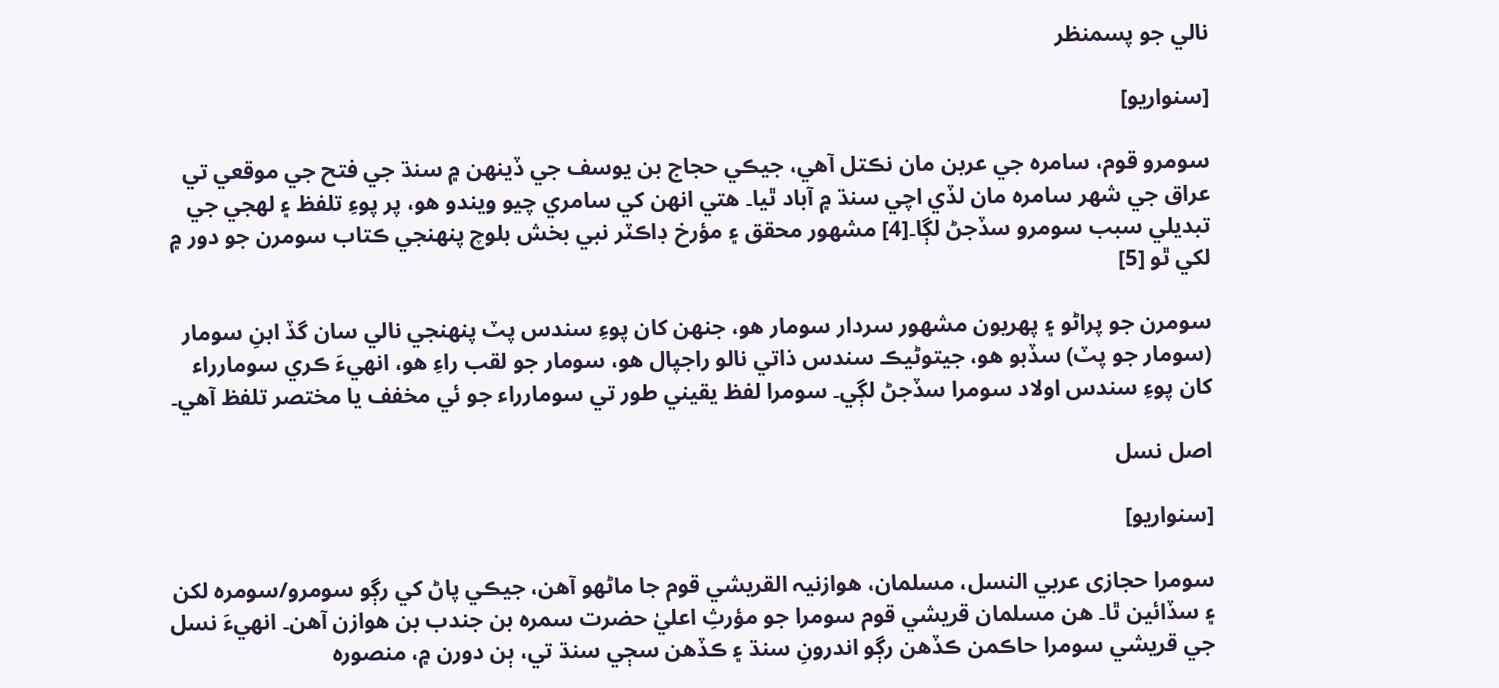نالي جو پسمنظر

[سنواريو]

سومرو قوم، سامرہ جي عربن مان نڪتل آهي، جيڪي حجاج بن يوسف جي ڏينهن ۾ سنڌ جي فتح جي موقعي تي عراق جي شهر سامره مان لڏي اچي سنڌ ۾ آباد ٿيا۔ هتي انهن کي سامري چيو ويندو هو، پر پوءِ تلفظ ۽ لهجي جي تبديلي سبب سومرو سڏجڻ لڳا۔[4] مشهور محقق ۽ مؤرخ ڊاڪٽر نبي بخش بلوچ پنهنجي ڪتاب سومرن جو دور ۾ لکي ٿو [5]

سومرن جو پراڻو ۽ پهريون مشهور سردار سومار هو، جنهن کان پوءِ سندس پٽ پنهنجي نالي سان گڏ ابنِ سومار (سومار جو پٽ) سڏبو هو، جيتوڻيڪ سندس ذاتي نالو راجپال هو، سومار جو لقب راءِ هو، انهيءَ ڪري سومارراء کان پوءِ سندس اولاد سومرا سڏجڻ لڳي۔ سومرا لفظ يقيني طور تي سومارراء جو ئي مخفف يا مختصر تلفظ آهي۔

اصل نسل

[سنواريو]

سومرا حجازی عربي النسل، مسلمان، ھوازنيہ القريشي قوم جا ماڻهو آهن، جيڪي پاڻ کي رڳو سومرو/سومره لکن ۽ سڏائين ٿا۔ هن مسلمان قريشي قوم سومرا جو مؤرثِ اعليٰ حضرت سمره بن جندب بن ھوازن آهن۔ انهيءَ نسل جي قريشي سومرا حاڪمن ڪڏهن رڳو اندرونِ سنڌ ۽ ڪڏهن سڄي سنڌ تي، ٻن دورن ۾، منصوره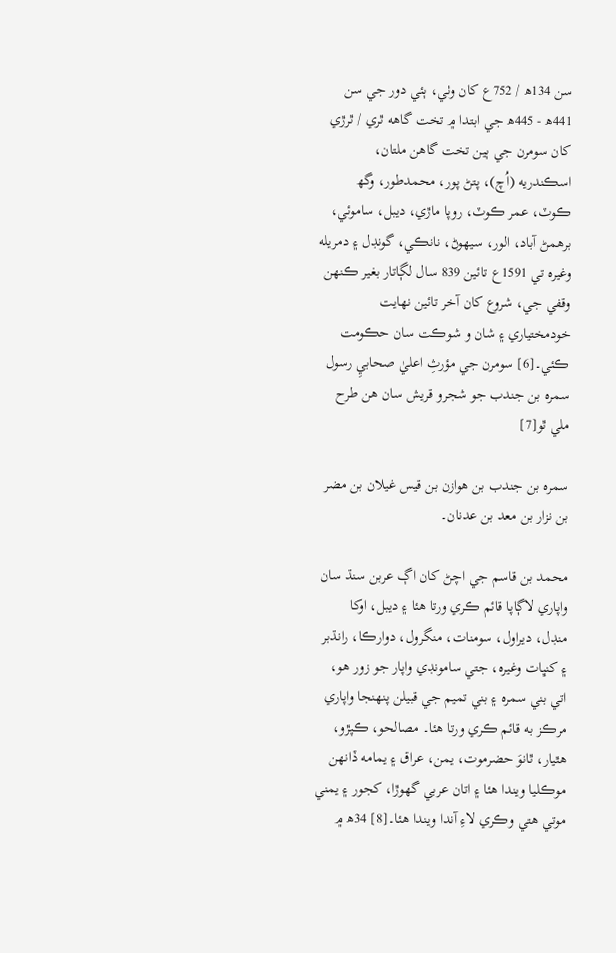سن 134ھ / 752ع کان وٺي، ٻئي دور جي سن 441ھ - 445ھ جي ابتدا ۾ تخت گاهه ٿري / ٿرڙي کان سومرن جي ٻين تخت گاهن ملتان، اسڪندريه (اُچ)، پتڻ پور، محمدطور، وگھ ڪوٽ، عمر ڪوٽ، روپا ماڙي، ديبل، ساموئي، برهمڻ آباد، الور، سيھوڻ، نانڪي، گونڊل ۽ دمريله وغيره تي 1591ع تائين 839 سال لڳاتار بغير ڪنهن وقفي جي، شروع کان آخر تائين نهايت خودمختياري ۽ شان و شوڪت سان حڪومت ڪئي۔[6] سومرن جي مؤرثِ اعليٰ صحابيِ رسول سمره بن جندب جو شجرو قريش سان هن طرح ملي ٿو[7]

سمره بن جندب بن هوازن بن قيس غيلان بن مضر بن نزار بن معد بن عدنان۔

محمد بن قاسم جي اچڻ کان اڳ عربن سنڌ سان واپاري لاڳاپا قائم ڪري ورتا هئا ۽ ديبل، اوکا منڊل، ديراول، سومنات، منگرول، دوارڪا، رانڌبر ۽ کنڀات وغيره، جتي سامونڊي واپار جو زور هو، اتي بني سمره ۽ بني تميم جي قبيلن پنهنجا واپاري مرڪز به قائم ڪري ورتا هئا۔ مصالحو، ڪپڙو، هٿيار، ٿانوَ حضرموت، يمن، عراق ۽ يمامه ڏانهن موڪليا ويندا هئا ۽ اتان عربي گهوڙا، کجور ۽ يمني موتي هتي وڪري لاءِ آندا ويندا هئا۔[8] 34ھ ۾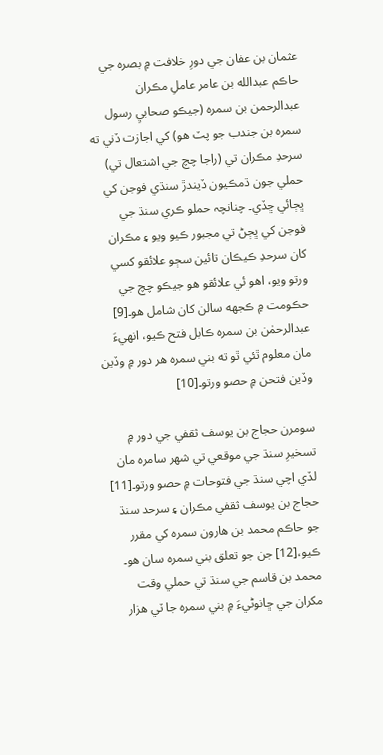عثمان بن عفان جي دورِ خلافت ۾ بصره جي حاڪم عبدالله بن عامر عاملِ مڪران عبدالرحمن بن سمره (جيڪو صحابيِ رسول سمره بن جندب جو پٽ هو) کي اجازت ڏني ته سرحدِ مڪران تي (راجا چچ جي اشتعال تي) حملي جون ڌمڪيون ڏيندڙ سنڌي فوجن کي ڀڄائي ڇڏي۔ چنانچہ حملو ڪري سنڌ جي فوجن کي ڀڄڻ تي مجبور ڪيو ويو ۽ مڪران کان سرحدِ ڪيڪان تائين سڄو علائقو کسي ورتو ويو، اهو ئي علائقو هو جيڪو چچ جي حڪومت ۾ ڪجهه سالن کان شامل هو۔[9] عبدالرحمٰن بن سمره ڪابل فتح ڪيو، انهيءَ مان معلوم ٿئي ٿو ته بني سمره هر دور ۾ وڏين وڏين فتحن ۾ حصو ورتو۔[10]

سومرن حجاج بن يوسف ثقفي جي دور ۾ تسخيرِ سنڌ جي موقعي تي شهر سامره مان لڏي اچي سنڌ جي فتوحات ۾ حصو ورتو۔[11] حجاج بن يوسف ثقفي مڪران ۽ سرحد سنڌ جو حاڪم محمد بن هارون سمره کي مقرر ڪيو،[12] جن جو تعلق بني سمره سان هو۔ محمد بن قاسم جي سنڌ تي حملي وقت مكران جي ڇانوڻيءَ ۾ بني سمره جا ٽي هزار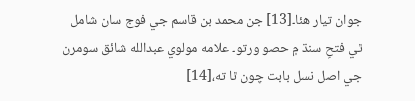جوان تيار هئا۔[13] جن محمد بن قاسم جي فوج سان شامل ٿي فتحِ سنڌ ۾ حصو ورتو۔ علامه مولوي عبدالله شائق سومرن جي اصل نسل بابت چون ٿا ته،[14]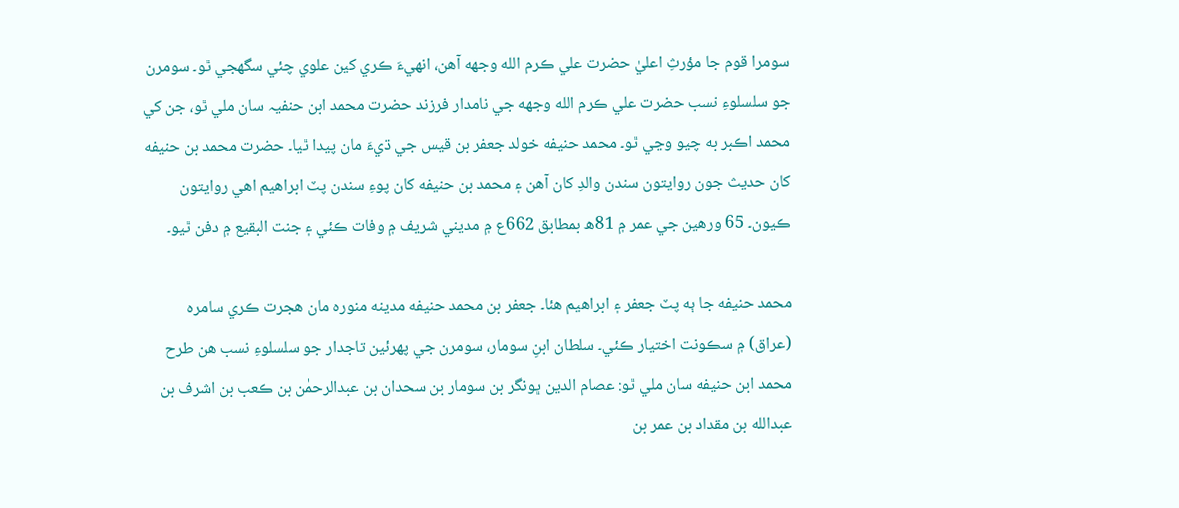سومرا قوم جا مؤرثِ اعليٰ حضرت علي ڪرم الله وجهه آهن، انهيءَ ڪري کين علوي چئي سگهجي ٿو۔ سومرن جو سلسلوءِ نسب حضرت علي ڪرم الله وجهه جي نامدار فرزند حضرت محمد ابن حنفيہ سان ملي ٿو، جن کي محمد اڪبر به چيو وڃي ٿو۔ محمد حنيفه خولد جعفر بن قيس جي ڌيءَ مان پيدا ٿيا۔ حضرت محمد بن حنيفه کان حديث جون روايتون سندن والدِ کان آهن ۽ محمد بن حنيفه کان پوءِ سندن پٽ ابراهيم اهي روايتون ڪيون۔ 65 ورهين جي عمر ۾ 81ھ بمطابق 662ع ۾ مديني شريف ۾ وفات ڪئي ۽ جنت البقيع ۾ دفن ٿيو۔

محمد حنيفه جا ٻه پٽ جعفر ۽ ابراهيم هئا۔ جعفر بن محمد حنيفه مدينه منوره مان هجرت ڪري سامره (عراق) ۾ سڪونت اختيار ڪئي۔ سلطان ابنِ سومار، سومرن جي پهرئين تاجدار جو سلسلوءِ نسب هن طرح محمد ابن حنيفه سان ملي ٿو: عصام الدين ڀونگر بن سومار بن سحدان بن عبدالرحمٰن بن ڪعب بن اشرف بن عبدالله بن مقداد بن عمر بن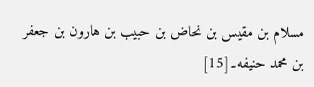مسلام بن مقيس بن نحاض بن حبيب بن هارون بن جعفر بن محمد حنيفه۔[15]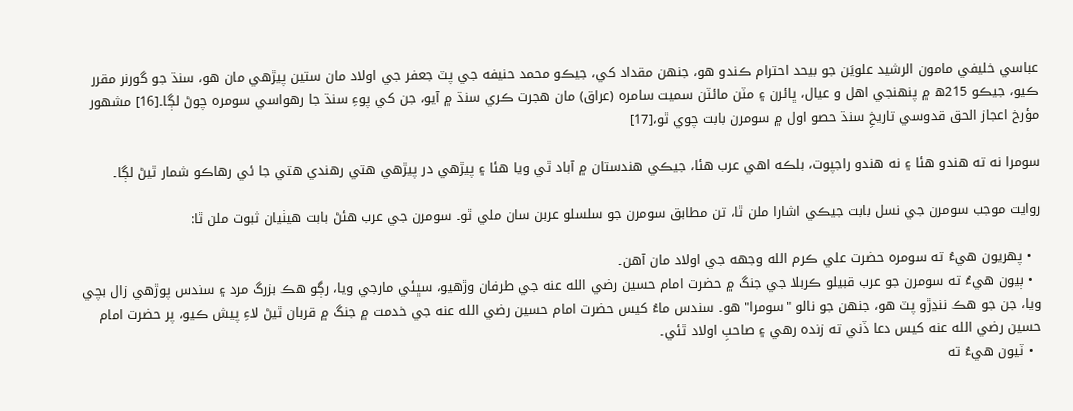عباسي خليفي مامون الرشيد علويَن جو بيحد احترام ڪندو هو، جنهن مقداد کي، جيڪو محمد حنيفه جي پٽ جعفر جي اولاد مان ستين پيڙھي مان هو، سنڌ جو گورنر مقرر ڪيو، جيڪو 215ھ ۾ پنهنجي اهل و عيال، ڀائرن ۽ مٽن مائٽن سميت سامره (عراق) مان هجرت ڪري سنڌ ۾ آيو، جن کي پوءِ سنڌ جا رهواسي سومره چوڻ لڳا۔[16] مشهور مؤرخ اعجاز الحق قدوسي تاريخِ سنڌ حصو اول ۾ سومرن بابت چوي ٿو،[17]

سومرا نه ته هندو هئا ۽ نه هندو راجپوت، بلڪه اهي عرب هئا، جيڪي هندستان ۾ آباد ٿي ويا هئا ۽ پيڙھي در پيڙھي هتي رهندي هتي جا ئي رھاڪو شمار ٿيڻ لڳا۔

روايت موجب سومرن جي نسل بابت جيڪي اشارا ملن ٿا، تن مطابق سومرن جو سلسلو عربن سان ملي ٿو۔ سومرن جي عرب هئڻ بابت هيٺيان ثبوت ملن ٿا:

  • پهريون هيءُ ته سومره حضرت علي ڪرم الله وجهه جي اولاد مان آهن۔
  • ٻيون هيءُ ته سومرن جو عرب قبيلو ڪربلا جي جنگ ۾ حضرت امام حسين رضي الله عنه جي طرفان وڙهيو، سڀئي مارجي ويا، رڳو هڪ بزرگ مرد ۽ سندس پوڙهي زال بچي ويا، جن جو هڪ ننڍڙو پٽ هو، جنهن جو نالو "سومرا" هو۔ سندس ماءُ کيس حضرت امام حسين رضي الله عنه جي خدمت ۾ جنگ ۾ قربان ٿيڻ لاءِ پيش ڪيو، پر حضرت امام حسين رضي الله عنه کيس دعا ڏني ته زنده رهي ۽ صاحبِ اولاد ٿئي۔
  • ٽيون هيءُ ته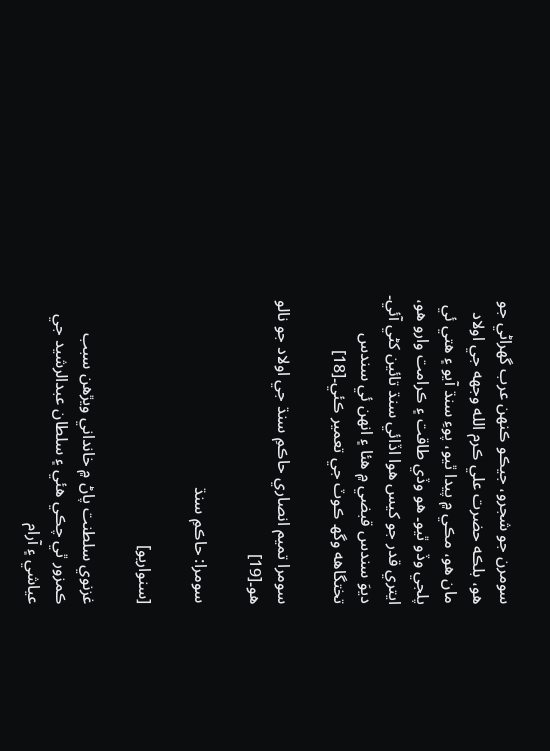سومرن جو شجرو، جيڪو ڪنهن عرب گهراڻي جو هو، بلڪه حضرت علي ڪرم الله وجهه جي اولاد مان هو، مڪي ۾ پيدا ٿيو، پوءِ سنڌ آيو ۽ هتي ئي پلجي وڏو ٿيو۔ هو وڏي طاقت ۽ ڪرامت وارو هو، ايتري قدر جو کيس هوا اڏائي سنڌ تائين کڻي آئي۔ ديوَ سندس قبضي ۾ هئا ۽ انهن ئي سندس تختگاهه وگھ ڪوٽ جي تعمير ڪئي۔[18]

سومرا تميم انصاري حاڪمِ سنڌ جي اولاد جو نالو هو۔[19]

سومرا: حاڪمِ سنڌ

[سنواريو]

غزنوي سلطنت پاڻ ۾ خانداني ويڙهن سبب ڪمزور ٿي چڪي هئي ۽ سلطان عبدالرشيد جي عياشي ۽ آرام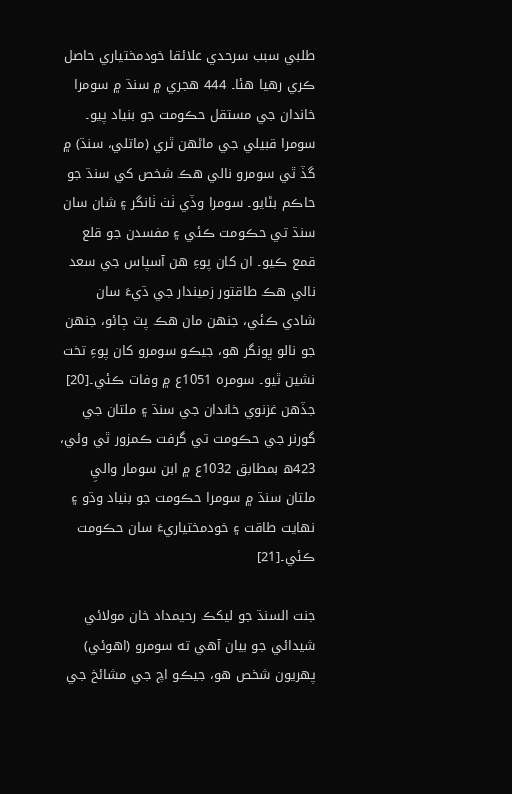طلبي سبب سرحدي علائقا خودمختياري حاصل ڪري رهيا هئا۔ 444 هجري ۾ سنڌ ۾ سومرا خاندان جي مستقل حڪومت جو بنياد پيو۔ سومرا قبيلي جي ماڻهن ٿري (ماتلي، سنڌ) ۾ گڏ ٿي سومرو نالي هڪ شخص کي سنڌ جو حاڪم بڻايو۔ سومرا وڏي ٺٺ ٺانگر ۽ شان سان سنڌ تي حڪومت ڪئي ۽ مفسدن جو قلع قمع ڪيو۔ ان کان پوءِ هن آسپاس جي سعد نالي هڪ طاقتور زميندار جي ڌيءَ سان شادي ڪئي، جنهن مان هڪ پٽ ڄائو، جنهن جو نالو ڀونگر هو، جيڪو سومرو کان پوءِ تخت نشين ٿيو۔ سومره 1051ع ۾ وفات ڪئي۔[20] جڏهن غزنوي خاندان جي سنڌ ۽ ملتان جي گورنر جي حڪومت تي گرفت ڪمزور ٿي وئي، 423ھ بمطابق 1032ع ۾ ابن سومار واليِ ملتان سنڌ ۾ سومرا حڪومت جو بنياد وڌو ۽ نهايت طاقت ۽ خودمختياريءَ سان حڪومت ڪئي۔[21]

جنت السنڌ جو ليکڪ رحيمداد خان مولائي شيدائي جو بيان آهي ته سومرو (اهوئي) پهريون شخص هو، جيڪو اچ جي مشائخ جي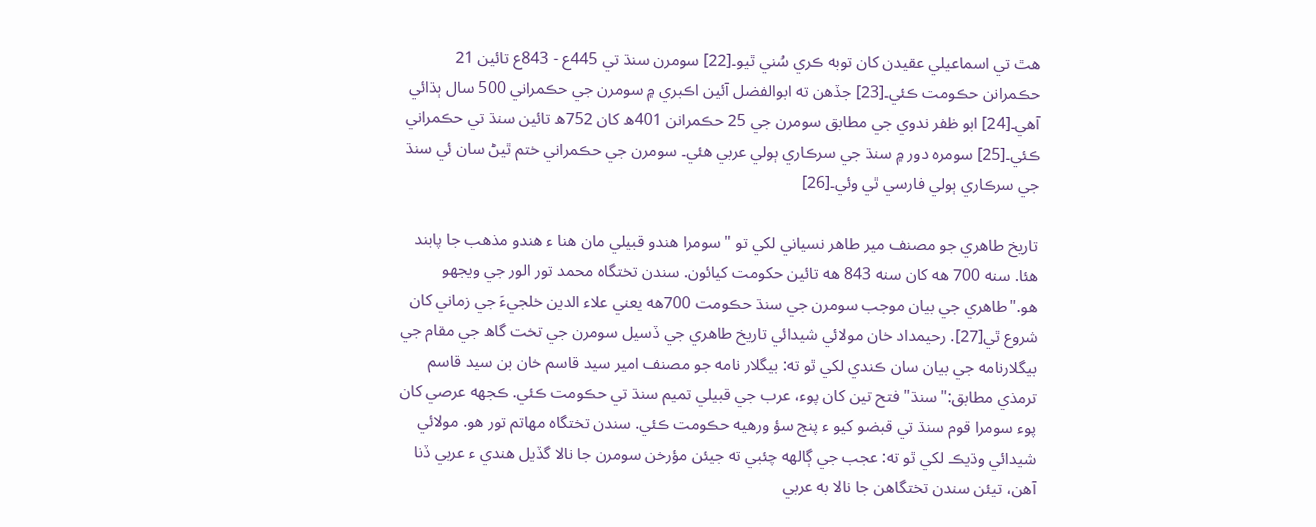هٿ تي اسماعيلي عقيدن کان توبه ڪري سُني ٿيو۔[22] سومرن سنڌ تي 445ع - 843ع تائين 21 حڪمرانن حڪومت ڪئي۔[23] جڏهن ته ابوالفضل آئين اڪبري ۾ سومرن جي حڪمراني 500 سال ٻڌائي آهي۔[24] ابو ظفر ندوي جي مطابق سومرن جي 25 حڪمرانن 401ھ کان 752ھ تائين سنڌ تي حڪمراني ڪئي۔[25] سومره دور ۾ سنڌ جي سرڪاري ٻولي عربي هئي۔ سومرن جي حڪمراني ختم ٿيڻ سان ئي سنڌ جي سرڪاري ٻولي فارسي ٿي وئي۔[26]

تاريخ طاهري جو مصنف مير طاھر نسياني لكي تو "سومرا هندو قبيلي مان هنا ء هندو مذهب جا پابند هئا. سنه 700 هه كان سنه 843 هه تائین حکومت کيائون. سندن تختگاه محمد تور الور جي ويجهو هو."طاهري جي بيان موجب سومرن جي سنڌ حڪومت 700هه يعني علاء الدين خلجيءَ جي زماني كان شروع ٿي[27]. رحيمداد خان مولائي شيدائي تاريخ طاھري جي ڏسيل سومرن جي تخت گاھ جي مقام جي بیگلارنامه جي بيان سان ڪندي لکي ٿو ته: بيگلار نامه جو مصنف امیر سید قاسم خان بن سيد قاسم ترمذي مطابق:"سنڌ" فتح تين کان پوء، عرب جي قبيلي تميم سنڌ تي حڪومت ڪئي. ڪجهه عرصي کان پوء سومرا قوم سنڌ تي قبضو كيو ء پنج سؤ ورهيه حڪومت ڪئي. سندن تختگاه مهاتم تور هو. مولائي شيدائي وڌيڪ لکي ٿو ته: عجب جي ڳالهه چئبي ته جيئن مؤرخن سومرن جا نالا گڏيل هندي ء عربي ڏنا آهن، تيئن سندن تختگاهن جا نالا به عربي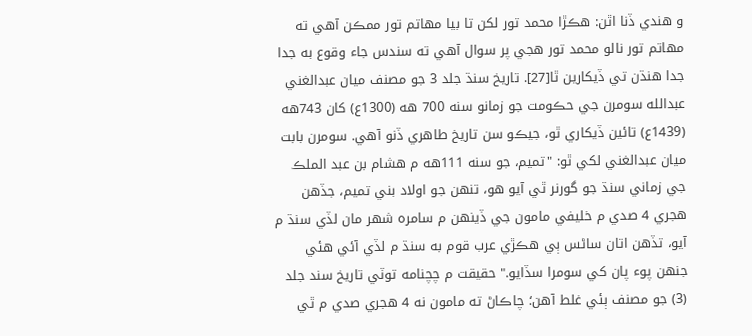و هندي ڏنا اٿن: هڪڙا محمد تور لكن تا بیا مهاتم تور ممڪن آهي ته مهاتم تور نالو محمد تور هجي پر سوال آهي ته سندس جاء وقوع به جدا جدا هنڌن تي ڏيکارين ٿا[27]. تاریخ سنڌ جلد 3 جو مصنف ميان عبدالغني عبدالله سومرن جي حڪومت جو زمانو سنه 700 هه (1300ع) كان 743هه (1439ع) تائين ڏيكاري ٿو، جيڪو سن تاريخ طاهري ڏنو آهي. سومرن بابت ميان عبدالغني لكي ٿو: "تميم، جو سنه 111هه م هشام بن عبد الملڪ جي زماني سنڌ جو گورنر ٿي آيو هو، تنهن جو اولاد بني تميم، جڏهن هجري 4 صدي م خليفي مامون جي ڏينهن م سامره شهر مان لڏي سنڌ م آيو، تڏهن اتان ساڻس ٻي هڪڙي عرب قوم به سنڌ م لڏي آئي هئي جنهن پوء پان کي سومرا سڏايو." حقیقت م چچنامه توٽي تاريخ سند جلد (3) جو مصنف ٻئي غلط آهن؛ چاڪاڻ ته مامون نه 4 هجري صدي م ٿي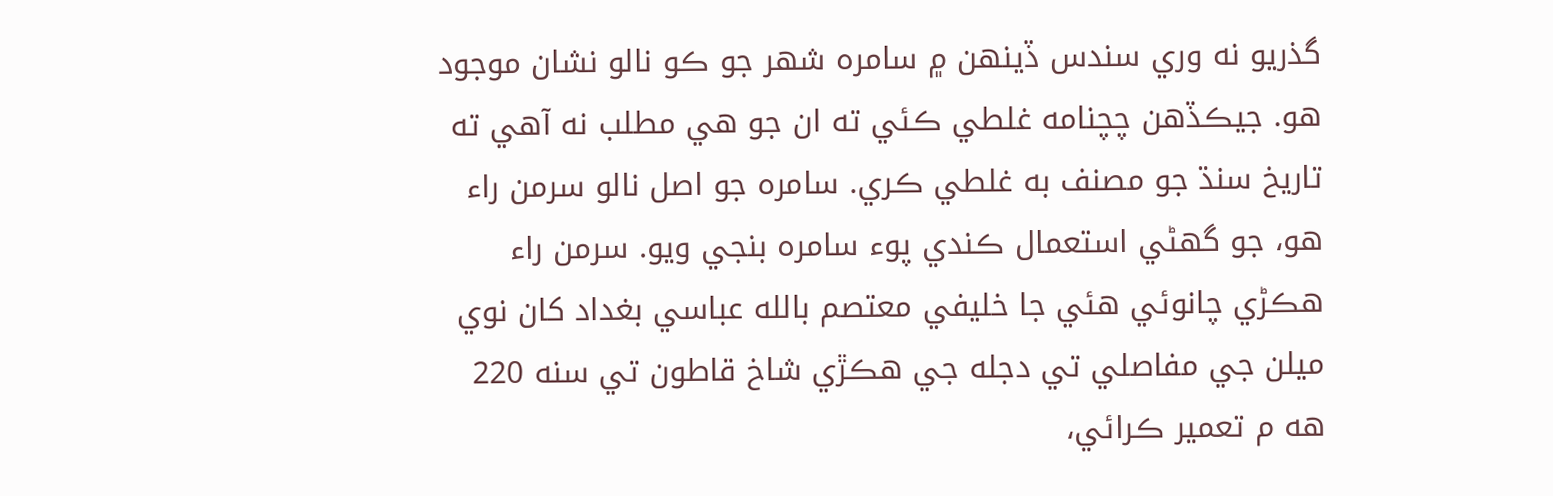گذريو نه وري سندس ڏينهن ۾ سامره شهر جو ڪو نالو نشان موجود هو. جیڪڏهن چچنامه غلطي ڪئي ته ان جو هي مطلب نه آهي ته تاریخ سنڌ جو مصنف به غلطي ڪري. سامرہ جو اصل نالو سرمن راء هو، جو گھٹي استعمال ڪندي پوء سامره بنجي ويو. سرمن راء هڪڑي چانوئي هئي جا خليفي معتصم بالله عباسي بغداد كان نوي ميلن جي مفاصلي تي دجله جي هڪڙي شاخ قاطون تي سنه 220 هه م تعمير ڪرائي،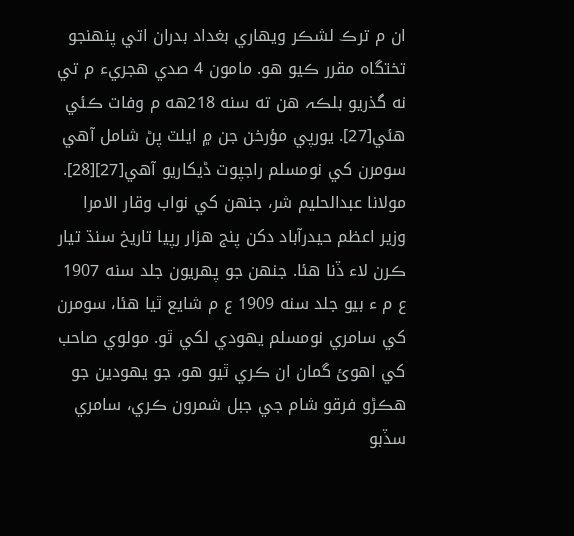ان م ترڪ لشڪر ويهاري بغداد بدران اتي پنهنجو تختگاه مقرر ڪيو هو. مامون 4 صدي هجريء م تي نه گذريو بلڪہ هن ته سنه 218هه م وفات ڪئي هئي[27]. يورپي مؤرخن جن ۾ ايلٽ پڻ شامل آهي سومرن کي نومسلم راجپوت ڈیکاریو آهي[27][28]. مولانا عبدالحلیم شر، جنهن کي نواب وقار الامرا وزير اعظم حیدرآباد دکن پنج هزار رپيا تاریخ سنڌ تيار ڪرن لاء ڏنا هئا. جنهن جو پهريون جلد سنه 1907 ع م ء بيو جلد سنه 1909 ع م شایع ٿيا هئا، سومرن كي سامري نومسلم يهودي لكي ٿو. مولوي صاحب کي اھوئ گمان ان ڪري ٿيو هو، جو یهودین جو ھڪڑو فرقو شام جي جبل شمرون ڪري، سامري سڏبو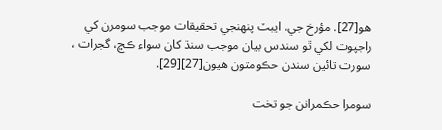هو[27]. مؤرخ جي. ايبٽ پنهنجي تحقيقات موجب سومرن کي راجپوت لكي ٿو سندس بيان موجب سنڌ كان سواء ڪڇ، گجرات ، سورت تائين سندن حڪومتون هيون[27][29].

سومرا حڪمرانن جو تخت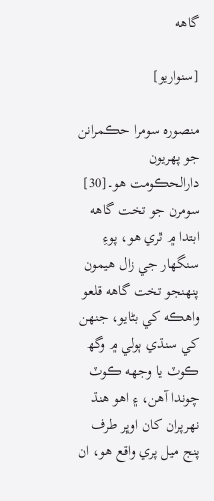گاهه

[سنواريو]

منصوره سومرا حڪمرانن جو پهريون دارالحڪومت هو۔[30] سومرن جو تخت گاهه ابتدا ۾ ٿري هو، پوءِ سنگھار جي زال هيمون پنهنجو تخت گاهه قلعو واهڪه کي بڻايو، جنهن کي سنڌي ٻولي ۾ وگھ ڪوٽ يا وجهه ڪوٽ چوندا آهن، ۽ اهو هنڌ نهرپران کان اوڀر طرف پنج ميل پري واقع هو، ان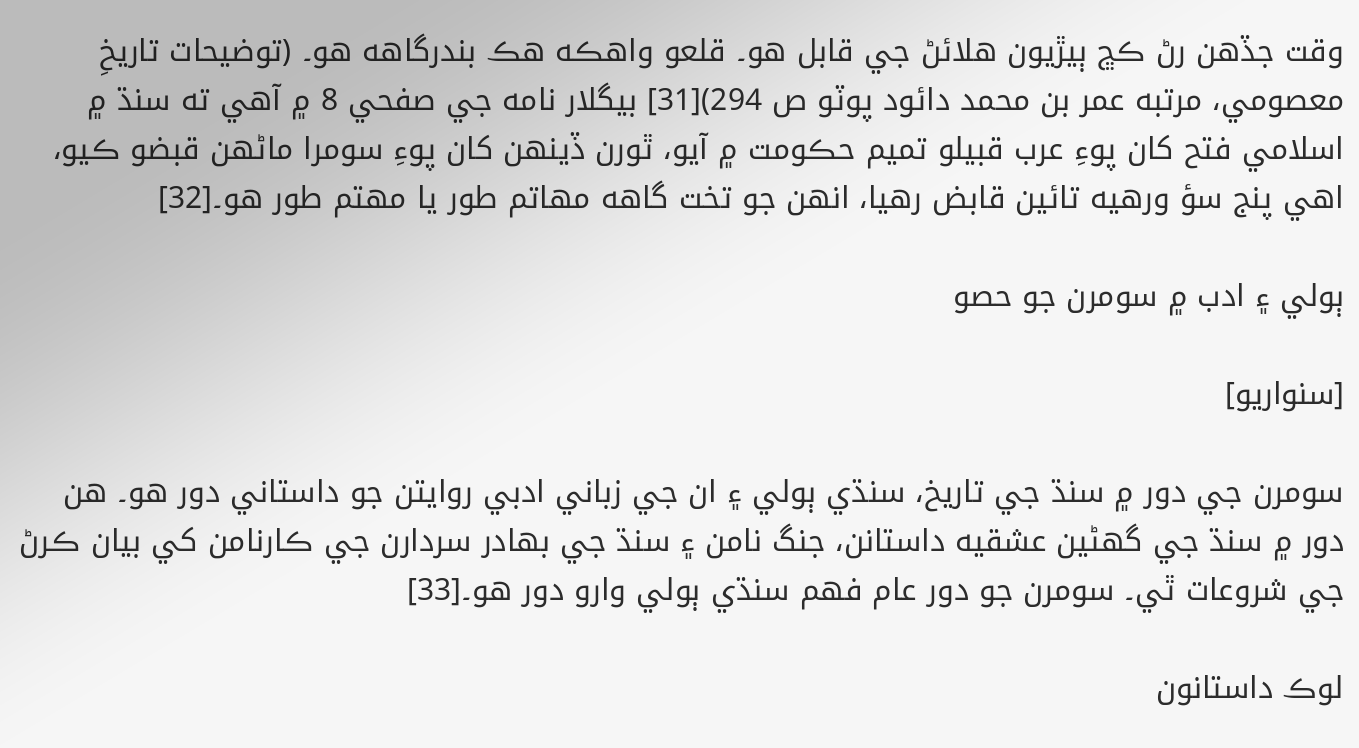وقت جڏهن رڻ ڪڇ ٻيڙيون هلائڻ جي قابل هو۔ قلعو واهڪه هڪ بندرگاهه هو۔ (توضيحات تاريخِ معصومي، مرتبه عمر بن محمد دائود پوٽو ص 294)[31] بيگلار نامه جي صفحي 8 ۾ آهي ته سنڌ ۾ اسلامي فتح کان پوءِ عرب قبيلو تميم حڪومت ۾ آيو، ٿورن ڏينهن کان پوءِ سومرا ماڻهن قبضو ڪيو، اهي پنج سؤ ورهيه تائين قابض رهيا، انهن جو تخت گاهه مھاتم طور يا مھتم طور هو۔[32]

ٻولي ۽ ادب ۾ سومرن جو حصو

[سنواريو]

سومرن جي دور ۾ سنڌ جي تاريخ، سنڌي ٻولي ۽ ان جي زباني ادبي روايتن جو داستاني دور هو۔ هن دور ۾ سنڌ جي گهڻين عشقيه داستانن، جنگ نامن ۽ سنڌ جي بهادر سردارن جي ڪارنامن کي بيان ڪرڻ جي شروعات ٿي۔ سومرن جو دور عام فهم سنڌي ٻولي وارو دور هو۔[33]

لوڪ داستانون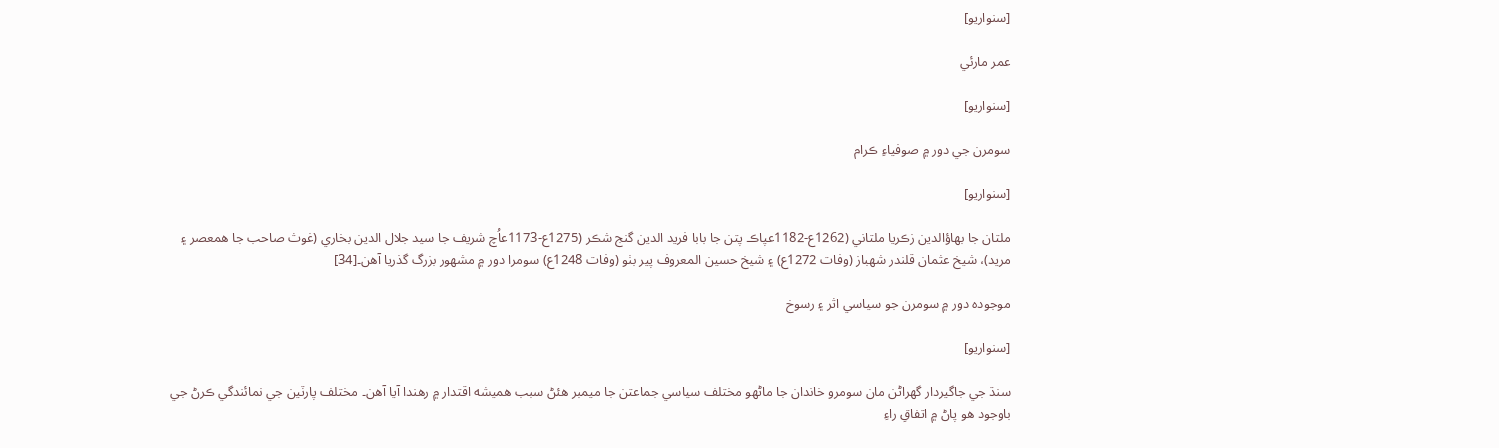[سنواريو]

عمر مارئي

[سنواريو]

سومرن جي دور ۾ صوفياءِ ڪرام

[سنواريو]

ملتان جا بھاؤالدین زڪریا ملتاني (1262ع-1182عپاڪ پتن جا بابا فريد الدين گنج شڪر (1275ع-1173عاُچ شريف جا سيد جلال الدين بخاري (غوث صاحب جا همعصر ۽ مريد)، شيخ عثمان قلندر شهباز (وفات 1272ع) ۽ شيخ حسين المعروف پير بٺو (وفات 1248ع) سومرا دور ۾ مشهور بزرگ گذريا آهن۔[34]

موجوده دور ۾ سومرن جو سياسي اثر ۽ رسوخ

[سنواريو]

سنڌ جي جاگيردار گهراڻن مان سومرو خاندان جا ماڻهو مختلف سياسي جماعتن جا ميمبر هئڻ سبب هميشه اقتدار ۾ رهندا آيا آهن۔ مختلف پارٽين جي نمائندگي ڪرڻ جي باوجود هو پاڻ ۾ اتفاقِ راءِ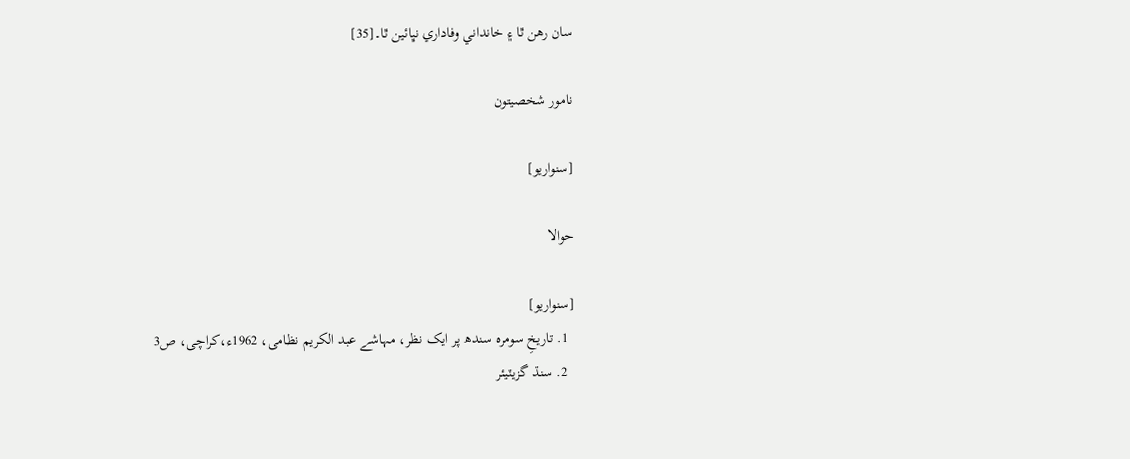سان رهن ٿا ۽ خانداني وفاداري نڀائين ٿا۔[35]

نامور شخصيتون

[سنواريو]

حوالا

[سنواريو]
  1. تاریخِ سومرہ سندھ پر ایک نظر، مہاشے عبد الکریم نظامی، 1962ء،کراچی، ص3
  2. سنڌ گزيٽيئر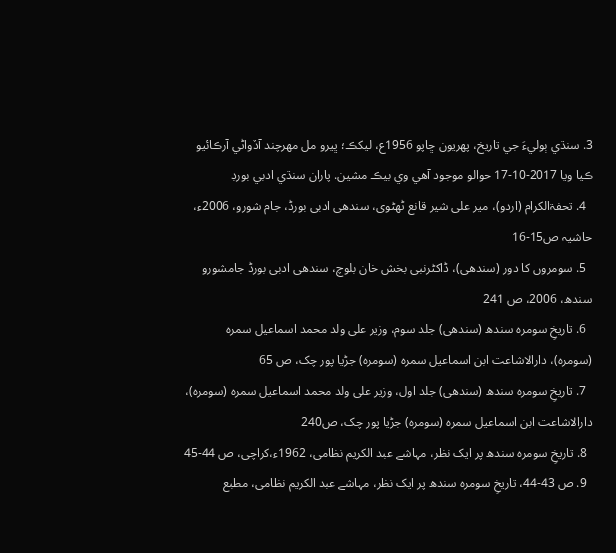3. سنڌي ٻوليءَ جي تاريخ، پهريون ڇاپو 1956ع، ليکڪ؛ ڀيرو مل مهرچند آڏواڻي آرڪائيو ڪيا ويا 2017-10-17 حوالو موجود آهي وي بيڪ مشين. پاران سنڌي ادبي بورڊ
  4. تحفۃالکرام (اردو)، میر علی شیر قانع ٹھٹوی، سندھی ادبی بورڈ، جام شورو، 2006ء، حاشیہ ص15-16
  5. سومروں کا دور (سندھی)، ڈاکٹرنبی بخش خان بلوچ، سندھی ادبی بورڈ جامشورو سندھ، 2006، ص 241
  6. تاریخِ سومرہ سندھ (سندھی) جلد سوم، وزیر علی ولد محمد اسماعیل سمرہ (سومرہ)، دارالاشاعت ابن اسماعیل سمرہ (سومرہ) جڑیا پور چک، ص 65
  7. تاریخِ سومرہ سندھ (سندھی) جلد اول، وزیر علی ولد محمد اسماعیل سمرہ (سومرہ)، دارالاشاعت ابن اسماعیل سمرہ (سومرہ) جڑیا پور چک، ص240
  8. تاریخِ سومرہ سندھ پر ایک نظر، مہاشے عبد الکریم نظامی، 1962ء،کراچی، ص 44-45
  9. ص 43-44، تاریخِ سومرہ سندھ پر ایک نظر، مہاشے عبد الکریم نظامی، مطبع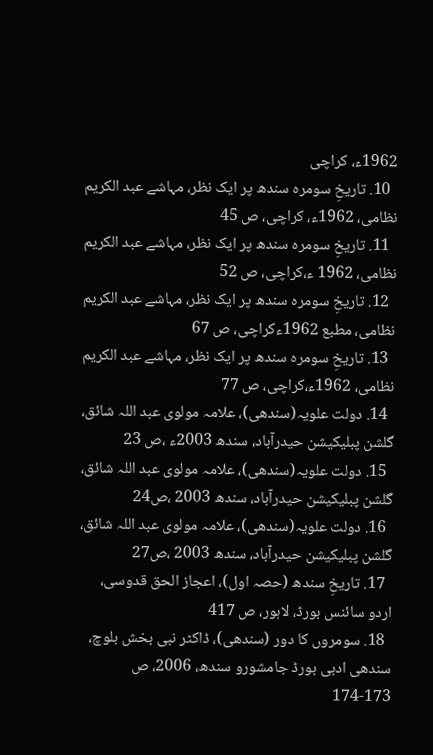1962ء، کراچی
  10. تاریخِ سومرہ سندھ پر ایک نظر، مہاشے عبد الکریم نظامی، 1962ء، کراچی، ص 45
  11. تاریخِ سومرہ سندھ پر ایک نظر، مہاشے عبد الکریم نظامی، 1962 ء،کراچی، ص 52
  12. تاریخِ سومرہ سندھ پر ایک نظر، مہاشے عبد الکریم نظامی، مطبع 1962ءکراچی، ص 67
  13. تاریخِ سومرہ سندھ پر ایک نظر، مہاشے عبد الکریم نظامی، 1962ء،کراچی، ص 77
  14. دولت علویہ(سندھی)، علامہ مولوی عبد اللہ شائق، گلشن پبلیکیشن حیدرآباد، سندھ 2003ء ،ص 23
  15. دولت علویہ(سندھی)، علامہ مولوی عبد اللہ شائق، گلشن پبلیکیشن حیدرآباد، سندھ 2003 ،ص24
  16. دولت علویہ(سندھی)، علامہ مولوی عبد اللہ شائق، گلشن پبلیکیشن حیدرآباد، سندھ 2003 ،ص27
  17. تاریخِ سندھ (حصہ اول)، اعجاز الحق قدوسی، اردو سائنس بورڈ، لاہور، ص 417
  18. سومروں کا دور (سندھی)، ڈاکٹر نبی بخش بلوچ، سندھی ادبی بورڈ جامشورو سندھ، 2006، ص 173-174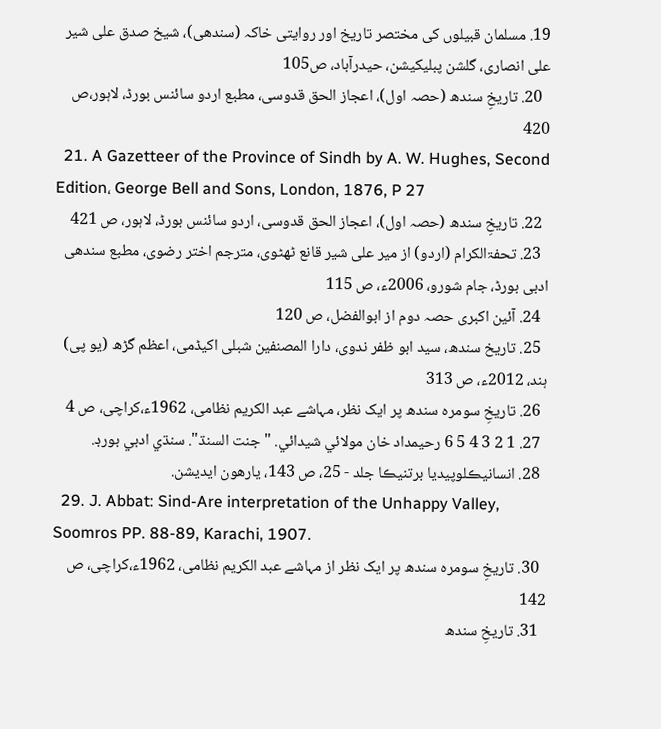19. مسلمان قبیلوں کی مختصر تاریخ اور روایتی خاکہ (سندھی)، شیخ صدق علی شیر علی انصاری، گلشن پبلیکیشن، حیدرآباد، ص105
  20. تاریخِ سندھ (حصہ اول)، اعجاز الحق قدوسی، مطبع اردو سائنس بورڈ، لاہور،ص 420
  21. A Gazetteer of the Province of Sindh by A. W. Hughes, Second Edition، George Bell and Sons, London, 1876, P 27
  22. تاریخِ سندھ (حصہ اول)، اعجاز الحق قدوسی، اردو سائنس بورڈ، لاہور، ص 421
  23. تحفۃالکرام (اردو) از میر علی شیر قانع ٹھٹوی، مترجم اختر رضوی، مطبع سندھی ادبی بورڈ، جام شورو، 2006ء، ص 115
  24. آئین اکبری حصہ دوم از ابوالفضل، ص 120
  25. تاریخ سندھ، سید ابو ظفر ندوی، دارا المصنفین شبلی اکیڈمی، اعظم گڑھ (یو پی) ہند، 2012ء، ص 313
  26. تاریخِ سومرہ سندھ پر ایک نظر، مہاشے عبد الکریم نظامی، 1962ء،کراچی، ص 4
  27. 1 2 3 4 5 6 رحيمداد خان مولائي شيدائي. "جنت السنڌ". سنڌي ادبي بورڊ.
  28. انسانيڪلوپيديا برتنيڪا جلد - 25، ص 143، يارهون ايديشن.
  29. J. Abbat: Sind-Are interpretation of the Unhappy Valley, Soomros PP. 88-89, Karachi, 1907.
  30. تاریخِ سومرہ سندھ پر ایک نظر از مہاشے عبد الکریم نظامی، 1962ء،کراچی، ص 142
  31. تاریخِ سندھ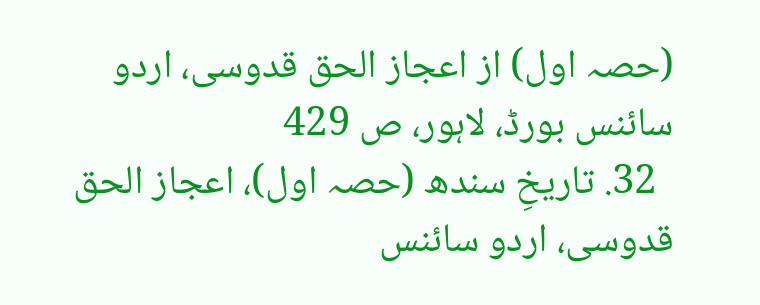(حصہ اول) از اعجاز الحق قدوسی، اردو سائنس بورڈ، لاہور، ص 429
  32. تاریخِ سندھ (حصہ اول)، اعجاز الحق قدوسی، اردو سائنس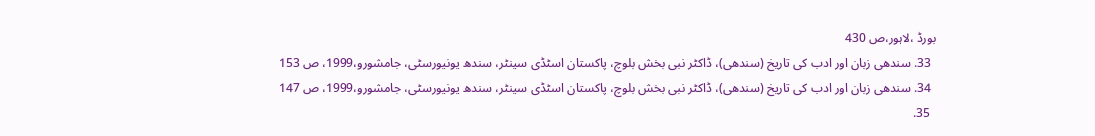بورڈ ،لاہور،ص 430
  33. سندھی زبان اور ادب کی تاریخ (سندھی)، ڈاکٹر نبی بخش بلوچ، پاکستان اسٹڈی سینٹر، سندھ یونیورسٹی، جامشورو،1999، ص 153
  34. سندھی زبان اور ادب کی تاریخ (سندھی)، ڈاکٹر نبی بخش بلوچ، پاکستان اسٹڈی سینٹر، سندھ یونیورسٹی، جامشورو،1999، ص 147
  35.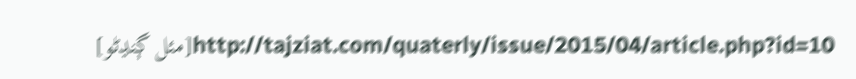http://tajziat.com/quaterly/issue/2015/04/article.php?id=10[مئل ڳنڍڻو]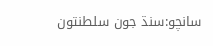سانچو:سنڌ جون سلطنتون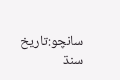سانچو:تاریخ سنڌ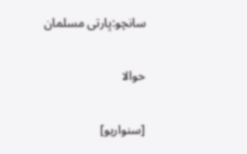سانچو:ڀارتی مسلمان

حوالا

[سنواريو]